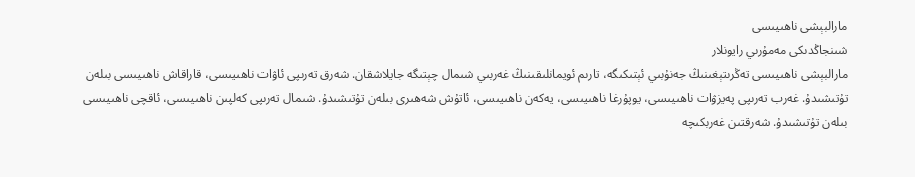مارالبېشى ناھىيىسى
شىنجاڭدىكى مەمۇرىي رايونلار
مارالبېشى ناھىيىسى تەڭرىتېغىنىڭ جەنۇبىي ئېتىكىگە، تارىم ئويمانلىقىنىڭ غەربىي شىمال چېتىگە جايلاشقان. شەرق تەرىپى ئاۋات ناھىيىسى، قاراقاش ناھىيىسى بىلەن تۇتىشىدۇ. غەرب تەرىپى پەيزۋات ناھىيىسى، يوپۇرغا ناھىيىسى، يەكەن ناھىيىسى، ئاتۇش شەھىرى بىلەن تۇتىشىدۇ. شىمال تەرىپى كەلپىن ناھىيىسى، ئاقچى ناھىيىسى بىلەن تۇتىشىدۇ. شەرقتىن غەربكىچە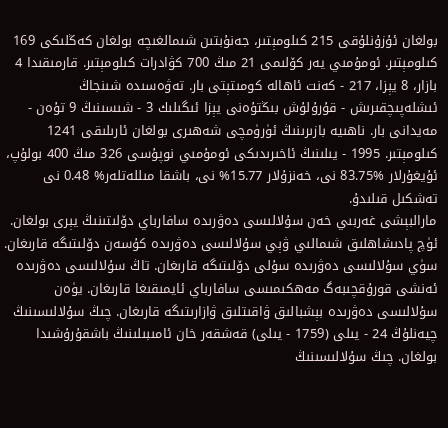بولغان ئۇزۇنلۇقى 215 كىلومېتىر، جەنۇبتىن شىمالغىچە بولغان كەڭلىكى 169 كىلومېتىر. ئومۇمىي يەر كۆلىمى 21 مىڭ 700 كۋادرات كىلومېتىر. قارمىقىدا 4 بازار، 8 يېزا، 217 - كەنت ئاھالە كومىتېتى بار. تەۋەسىدە شىنجاڭ ئىشلەپىچقىرىش - قۇرۇلۇش بىڭتۇەنى يېزا ئىگىلىك 3 - شىسىنىڭ 9 تۇەن - مەيدانى بار. ناھىيە بازىرىنىڭ ئۈرۈمچى شەھىرى بولغان ئارىلىقى 1241 كىلومېتىر. 1995 - يىلىنىڭ ئاخىرىدىكى ئومۇمىي نوپۇسى 326 مىڭ 400 بولۇپ، ئۇيغۇرلار %83.75 نى، خەنزۇلار 15.77% نى، باشقا مىللەتلەر% 0.48 نى تەشكىل قىلىدۇ.
مارالبېشى غەربىي خەن سۇلالىسى دەۋرىدە سافارباي دۆلىتىنىڭ يېرى بولغان. ئۈچ پادىشاھلىق شىمالىي ۋېي سۇلالىسى دەۋرىدە كۇسەن دۆلىتىگە قارىغان. سۈي سۇلالىسى دەۋرىدە سۇلى دۆلىتىگە قارىغان. تاڭ سۇلالىسى دەۋرىدە ئەنشى قورۇقچىبەگ مەھكىمىسى سافارباي ئايمىقىغا قارىغان. يۈەن سۇلالىسى دەۋرىدە بېشبالىق ۋاقىتلىق ۋازارىتىگە قارىغان. چىڭ سۇلالىسىنىڭ چيەنلۇڭ 24 - يىلى (1759 - يىلى) قەشقەر خان ئامىبىلىنىڭ باشقۇرۇشىدا بولغان. چىڭ سۇلالىسىنىڭ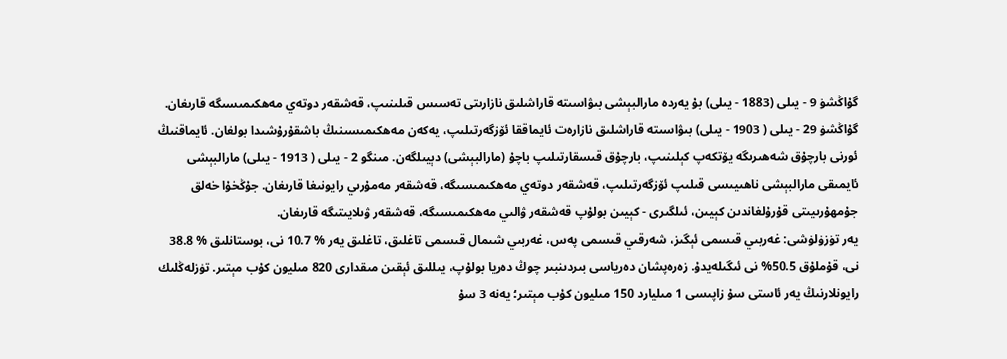گۇاڭشۈ 9 - يىلى (1883 - يىلى) بۇ يەردە مارالبېشى بىۋاسىتە قاراشلىق نازارىتى تەسىس قىلىنىپ، قەشقەر دوتەي مەھكىمىسىگە قارىغان. گۇاڭشۈ 29 - يىلى ( 1903 - يىلى) بىۋاسىتە قاراشلىق نازارەت ئايماققا ئۆزگەرتىلىپ، يەكەن مەھكىمىسىنىڭ باشقۇرۇشىدا بولغان. ئايماقنىڭ ئورنى بارچۇق شەھىرىگە يۆتكەپ كېلىنىپ، بارچۇق قىسقارتىلىپ باچۇ (مارالبېشى) دېيىلگەن. مىنگو 2 - يىلى ( 1913 - يىلى) مارالبېشى ئايمىقى مارالبېشى ناھىيىسى قىلىپ ئۆزگەرتىلىپ، قەشقەر دوتەي مەھكىمىسىگە، قەشقەر مەمۇرىي رايونىغا قارىغان. جۇڭخۇا خەلق جۇمھۇرىيىتى قۇرۇلغاندىن كېيىن، ئىلگىرى - كېيىن بولۇپ قەشقەر ۋالىي مەھكىمىسىگە، قەشقەر ۋىلايىتىگە قارىغان.
يەر تۈزۈلۈشى: غەربىي قىسمى ئېگىز، شەرقىي قىسمى پەس، غەربىي شىمال قىسمى تاغلىق، تاغلىق يەر % 10.7 نى، بوستانلىق % 38.8 نى، قۇملۇق 50.5% نى ئىگىلەيدۇ. زەرەپشان دەرياسى بىردىنبىر چوڭ دەريا بولۇپ، يىللىق ئېقىن مىقدارى 820 مىليون كۇب مېتىر. تۈزلەڭلىك رايونلارنىڭ يەر ئاستى سۇ زاپىسى 1 مىليارد 150 مىليون كۇب مېتىر؛ يەنە 3 سۇ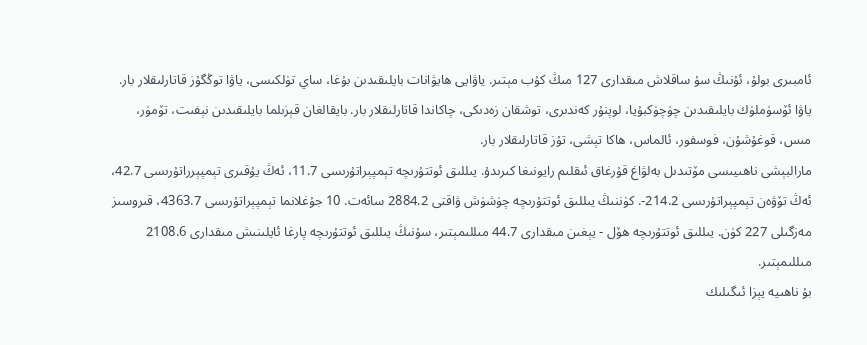ئامبىرى بولۇ، ئۇنىڭ سۇ ساقلاش مىقدارى 127 مىڭ كۇب مېتىر. ياۋايى ھايۋانات بايلىقىدىن بۇغا، ساي تۈلكىسى، ياۋا توڭگۇز قاتارلىقلار بار. ياۋا ئۆسۈملۈك بايلىقىدىن چۈچۈكبۇيا، لوپنۇر كەندىرى، توشقان زەدىكى، چاكاندا قاتارلىقلار بار. بايقالغان قېزىلما بايلىقىدىن نېفىت، تۆمۈر، مىس، قوغۇشۇن، فوسفور، ئالماس، ھاكا تېشى، تۇز قاتارلىقلار بار.
مارالبېشى ناھىيىسى مۆتىدىل بەلۋاغ قۇرغاق ئىقلىم رايونىغا كىرىدۇ. يىللىق ئوتتۇرىچە تېمپېراتۇرىسى 11.7، ئەڭ يۇقىرى تېمپېرراتۇرىسى 42.7، ئەڭ تۆۋەن تېمپېراتۇرىسى 214.2-. كۈننىڭ يىللىق ئوتتۇرىچە چۈشۈش ۋاقتى 2884.2 سائەت. 10 جۇغلانما تېمپېراتۇرىسى 4363.7، قىروسىز مەزگىلى 227 كۈن. يىللىق ئوتتۇرىچە ھۆل - يېغىن مىقدارى 44.7 مىللىمېتىر، سۇنىڭ يىللىق ئوتتۇرىچە پارغا ئايلىنىش مىقدارى 2108.6 مىللىمېتىر.
بۇ ناھىيە يېزا ئىگىلىك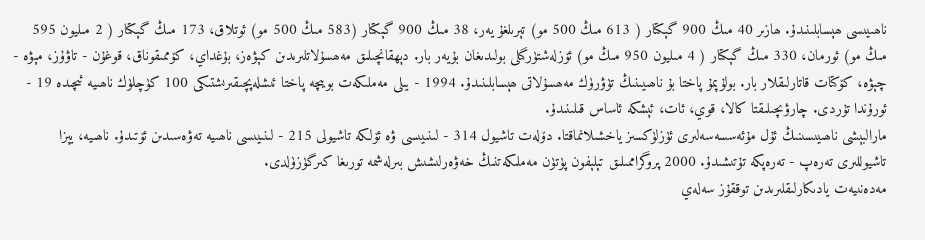ناھىيىسى ھېسابلىنىدۇ. ھازىر 40 مىڭ 900 گېكتار ( 613 مىڭ 500 مو) تېرىلغۇ يەر، 38 مىڭ 900 گېكتار (583 مىڭ 500 مو) ئوتلاق، 173 مىڭ گېكتار ( 2 مىليون 595 مىڭ مو) ئورمان، 330 مىڭ گېكتار ( 4 مىليون 950 مىڭ مو) ئۆزلەشتۈرگىلى بولىدىغان بۇيەر بار. دېھقانچىلىق مەھسۇلاتلىرىدىن كېۋەز، بۇغداي، كۆممىقوناق، قوغۇن - تاۋۇز، مېۋە - چېۋە، كۆكتات قاتارلىقلار بار. بولۇپمۇ پاختا بۇ ناھىيىنىڭ تۈۋرۈك مەھسۇلاتى ھېسابلىنىدۇ. 1994 - يىلى مەملىكەت بويىچە پاختا ئىشلەپچىقىرىشتىكى 100 كۈچلۈك ناھىيە ئىچىدە 19 - ئورۇندا تۇردى. چارۋىچىلىقتا كالا، قوي، ئات، ئېشكە ئاساس قىلىنىدۇ.
مارالبېشى ناھىيىسىنىڭ ئۇل مۇئەسسەسەلىرى ئۈزلۈكسىز ياخشىلانماقتا. دۆلەت تاشيول 314 - لىنىيىسى ۋە ئۆلكە تاشيولى 215 - لىنىيىسى ناھىيە تەۋەسىدىن ئۆتىدۇ. ناھىيە، يېزا تاشيوللىرى تەرەپ - تەرەپكە تۇتىشىدۇ. 2000 پروگراممىلىق تېلېفون پۈتۈن مەملىكەتنىڭ خەۋەرلىشىش بىرلەشمە تورىغا كىرگۈزۈلدى.
مەدەنىيەت يادىكارلىقلىرىدىن توققۇز سەلەي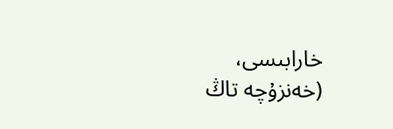خارابىسى، (خەنزۇچە تاڭ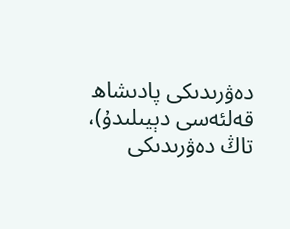دەۋرىدىكى پادىشاھ قەلئەسى دېيىلىدۇ)، تاڭ دەۋرىدىكى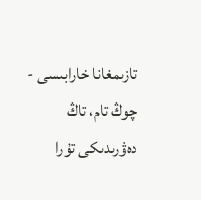تازىمغانا خارابىسى - چوڭ تام، تاڭ دەۋرىدىكى تۇرا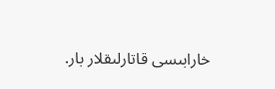خارابىسى قاتارلىقلار بار.